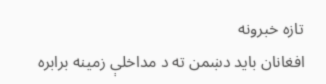تازه خبرونه
افغانان باید دښمن ته د مداخلې زمینه برابره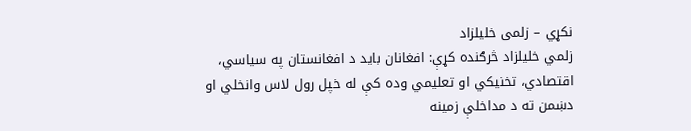نکړي – زلمی خلیلزاد
زلمي خلیلزاد څرګنده کړې: افغانان باید د افغانستان په سیاسي، اقتصادي، تخنیکي او تعلیمي وده کې له خپل رول لاس وانخلي او دښمن ته د مداخلې زمینه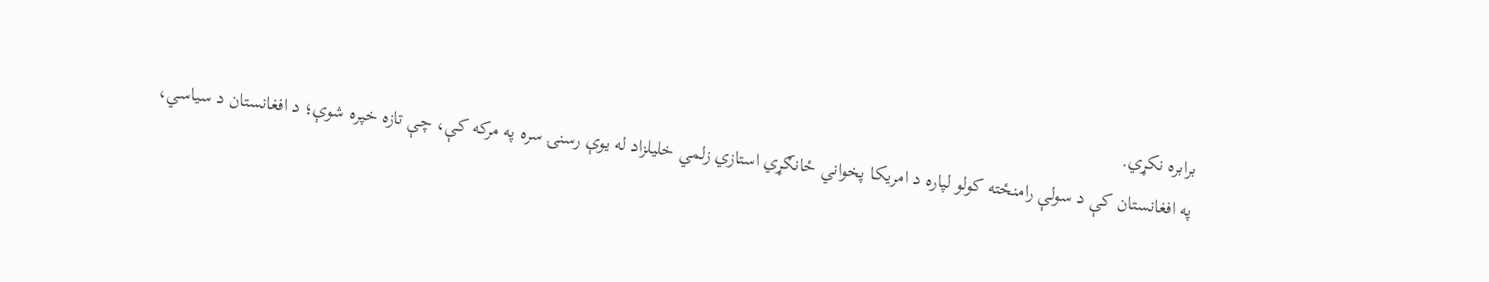برابره نکړي.
په افغانستان کې د سولې رامنځته کولو لپاره د امریکا پخواني ځانګړي استازي زلمي خلیلزاد له یوې رسنۍ سره په مرکه کې، چې تازه خپره شوې؛ د افغانستان د سیاسي،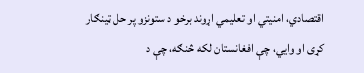اقتصادي، امنیتي او تعلیمي اړوند برخو د ستونزو پر حل ټینګار کړی او وایي، چې افغانستان لکه څنګه، چې د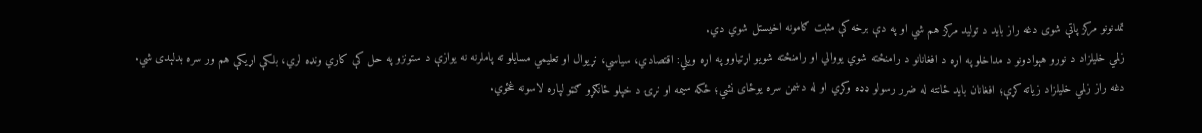تمدنونو مرکز پاتې شوی دغه راز باید د تولید مرکز هم شي او په دې برخه کې مثبت ګامونه اخیستل شوي دي.
زلمي خلیلزاد د نورو هېوادونو د مداخلو په اړه د افغانانو د رامنځته شوي یووالي او رامنځته شویو اړتیاوو په اړه ویلي: اقتصادي، سیاسي، نړیوال او تعلیمي مسایلو ته پاملرنه نه یوازې د ستونزو په حل کې کاري ونډه لري، بلکې اړیکې هم ور سره بدلېدی شي.
دغه راز زلمي خلیلزاد زیاته کړې؛ افغانان باید ځانته له ضرر رسولو ډډه وکړي او له دښمن سره یوځای نشي؛ ځکه سیمه او نړۍ د خپلو ځانګړو ګټو لپاره لاسونه غځوي.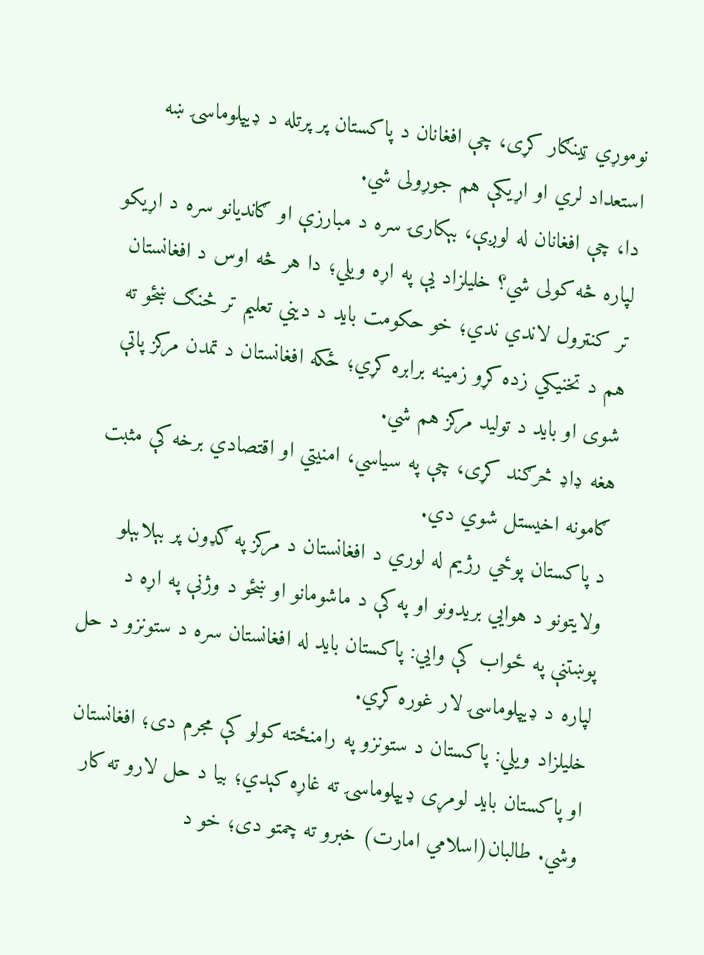نوموړي ټینګار کړی، چې افغانان د پاکستان پر پرتله د ډیپلوماسۍ ښه استعداد لري او اړیکې هم جوړولی شي.
دا، چې افغانان له لوږې، بېکارۍ سره د مبارزې او ګانديانو سره د اړیکو لپاره څه کولی شي؟ خلیلزاد یې په اړه ویلي؛ دا هر څه اوس د افغانستان تر کنټرول لاندي ندي؛ خو حکومت باید د دیني تعلیم تر څنګ ښځو ته هم د تخنیکي زده کړو زمینه برابره کړي؛ ځکه افغانستان د تمدن مرکز پاتې شوی او باید د تولید مرکز هم شي.
هغه ډاډ څرګند کړی، چې په سیاسي، امنیتي او اقتصادي برخه کې مثبت ګامونه اخیستل شوي دي.
د پاکستان پوځي رژیم له لوري د افغانستان د مرکز په ګډون پر بېلابېلو ولایتونو د هوایي بریدونو او په کې د ماشومانو او ښځو د وژنې په اړه د پوښتنې په ځواب کې وایي: پاکستان باید له افغانستان سره د ستونزو د حل لپاره د ډیپلوماسۍ لار غوره کړي.
خلیلزاد ویلي: پاکستان د ستونزو په رامنځته کولو کې مجرم دی؛ افغانستان او پاکستان باید لومړی ډیپلوماسۍ ته غاړه کېدي؛ بیا د حل لارو ته کار وشي. طالبان(اسلامي امارت) خبرو ته چمتو دی؛ خو د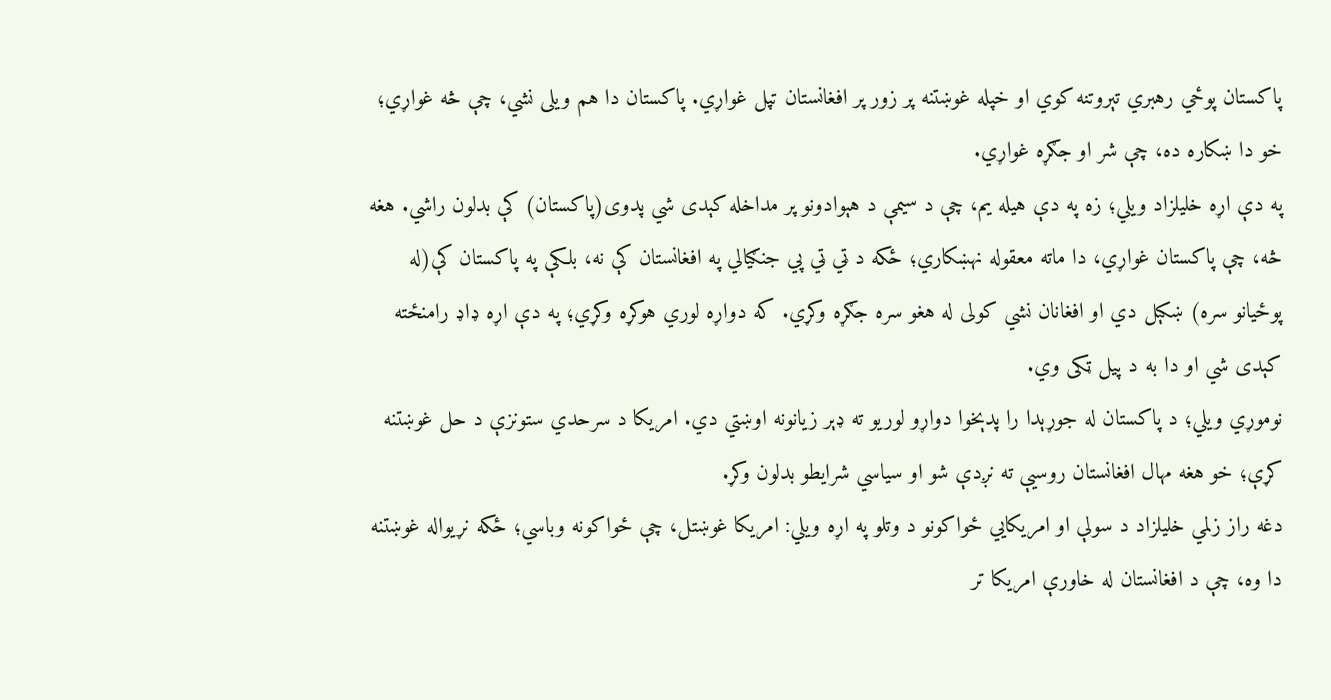پاکستان پوځي رهبري تېروتنه کوي او خپله غوښتنه پر زور پر افغانستان تپل غواړي. پاکستان دا هم ویلی نشي، چې څه غواړي؛ خو دا ښکاره ده، چې شر او جګړه غواړي.
په دې اړه خلیلزاد ویلي؛ زه په دې هیله یم، چې د سیمې د هېوادونو پر مداخله کېدی شي پدوی(پاکستان) کې بدلون راشي. هغه څه، چې پاکستان غواړي، دا ماته معقوله نهښکاري؛ ځکه د ټي ټي پي جنګیالي په افغانستان کې نه، بلکې په پاکستان کې(له پوځیانو سره) ښکېل دي او افغانان نشي کولی له هغو سره جګړه وکړي. که دواړه لوري هوکړه وکړي؛ په دې اړه ډاډ رامنځته کېدی شي او دا به د پیل ټکی وي.
نوموړي ویلي؛ د پاکستان له جوړېدا را پدېخوا دواړو لوریو ته ډېر زیانونه اوښتي دي. امریکا د سرحدي ستونزې د حل غوښتنه کړې؛ خو هغه مهال افغانستان روسیې ته نږدې شو او سیاسي شرایطو بدلون وکړ.
دغه راز زلمي خلیلزاد د سولې او امریکایي ځواکونو د وتلو په اړه ویلي: امریکا غوښتل، چې ځواکونه وباسي؛ ځکه نړیواله غوښتنه دا وه، چې د افغانستان له خاورې امریکا تر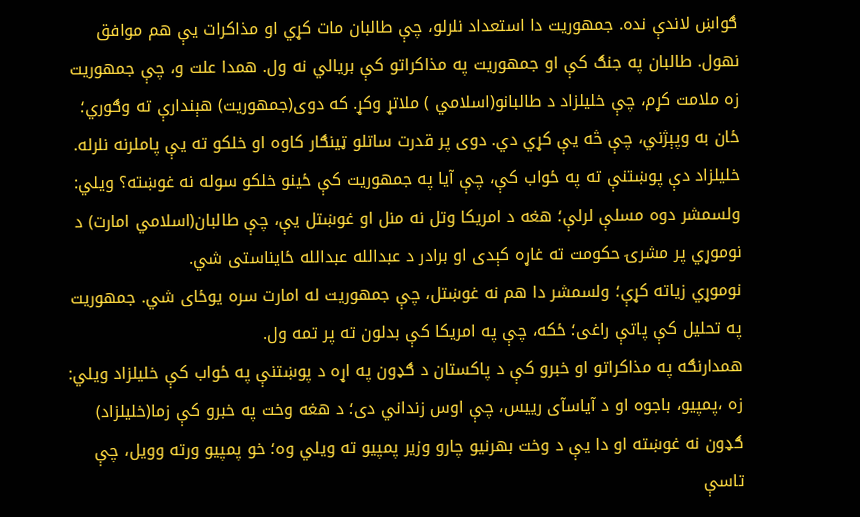ګواښ لاندې نده. جمهوریت دا استعداد نلرلو، چې طالبان مات کړي او مذاکرات یې هم موافق نهول. طالبان په جنګ کې او جمهوریت په مذاکراتو کې بریالي نه ول. همدا علت و، چې جمهوریت زه ملامت کړم، چې خلیلزاد د طالبانو(اسلامي ) ملاتړ وکړ. که دوی(جمهوریت) هېندارې ته وګوري؛ ځان به وپېژني، چې څه یې کړي دي. دوی پر قدرت ساتلو ټینګار کاوه او خلکو ته یې پاملرنه نلرله.
خلیلزاد دې پوښتنې ته په ځواب کې، چې آیا په جمهوریت کې ځینو خلکو سوله نه غوښته؟ ویلي: ولسمشر دوه مسلې لرلې؛ هغه د امریکا وتل نه منل او غوښتل یې، چې طالبان(اسلامي امارت) د نوموړي پر مشرۍ حکومت ته غاړه کېدی او برادر د عبدالله عبدالله ځایناستی شي.
نوموړي زیاته کړې؛ ولسمشر دا هم نه غوښتل، چې جمهوریت له امارت سره یوځای شي. جمهوریت په تحلیل کې پاتې راغی؛ ځکه، چې په امریکا کې بدلون ته پر تمه ول.
همدارنګه په مذاکراتو او خبرو کې د پاکستان د ګډون په اړه د پوښتنې په ځواب کې خلیلزاد ویلي: زه ،پمپیو، باجوه او د آیاسآی رییس، چې اوس زنداني دی؛ د هغه وخت په خبرو کې زما(خلیلزاد) ګډون نه غوښته او دا یې د وخت بهرنیو چارو وزیر پمپیو ته ویلي وه؛ خو پمپیو ورته وویل، چې تاسې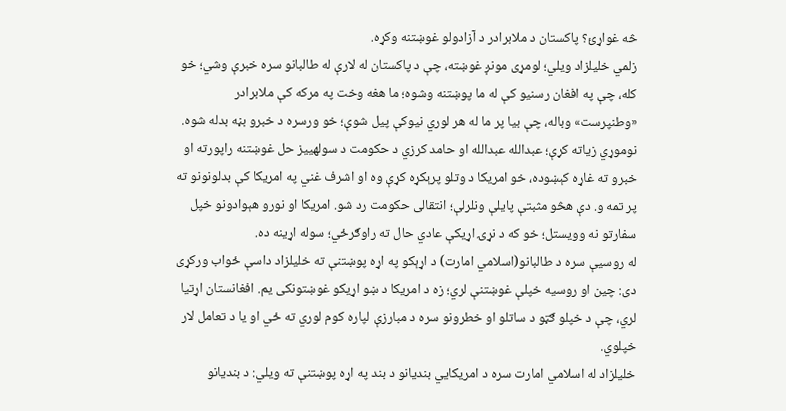څه غواړئ؟ پاکستان د ملابرادر د آزادولو غوښتنه وکړه.
زلمي خلیلزاد ویلي؛ لومړی مونږ غوښته، چې د پاکستان له لارې له طالبانو سره خبرې وشي؛ خو کله، چې په افغان رسنیو کې له ما پوښتنه وشوه؛ ما هغه وخت په مرکه کې ملابرادر «وطنپرست» وباله، چې بیا پر ما له هر لوري نیوکې پیل شوې؛ خو ورسره د خبرو بڼه بدله شوه.
نوموړي زیاته کړې؛ عبدالله عبدالله او حامد کرزي د حکومت د سولهییز حل غوښتنه راپورته او خبرو ته غاړه کېښوده، خو امریکا د وتلو پرېکړه کړې وه او اشرف غني په امریکا کې بدلونونو ته پر تمه و. دې هڅو مثبتې پایلې ونلرلې؛ انتقالی حکومت رد شو. امریکا او نورو هېوادونو خپل سفارتو نه وویستل؛ خو که د نړۍ اړیکې عادي حال ته راوګرځي؛ سوله اړینه ده.
له روسیې سره د طالبانو(اسلامي امارت) د اړېکو په اړه پوښتنې ته خلیلزاد داسې ځواب ورکړی دی: چین او روسیه خپلې غوښتنې لري؛ زه د امریکا د ښو اړیکو غوښتونکی یم. افغانستان اړتیا لري، چې د خپلو ګټو د ساتلو او خطرونو سره د مبارزې لپاره کوم لوري ته ځي او یا د تعامل لار خپلوي.
خلیلزاد له اسلامي امارت سره د امریکایي بندیانو د بند په اړه پوښتنې ته ویلي: د بندیانو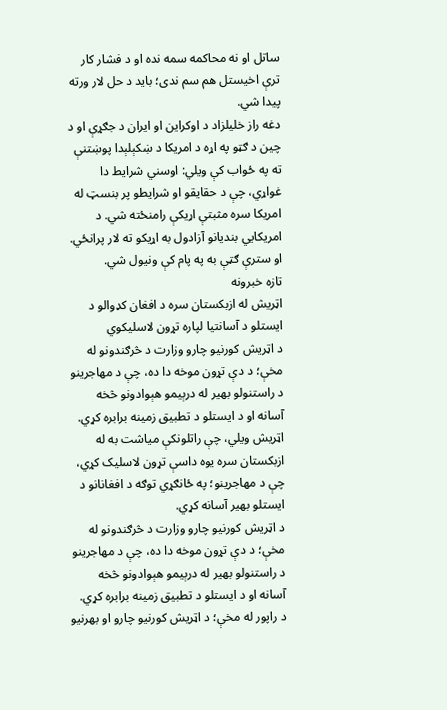ساتل او نه محاکمه سمه نده او د فشار کار ترې اخیستل هم سم ندی؛ باید د حل لار ورته پیدا شي.
دغه راز خلیلزاد د اوکراین او ایران د جګړې او د چین د ګټو په اړه د امریکا د ښکېلېدا پوښتنې ته په ځواب کې ویلي: اوسني شرایط دا غواړي، چې د حقایقو او شرایطو پر بنسټ له امریکا سره مثبتې اړیکې رامنځته شي. د امریکایي بندیانو آزادول به اړیکو ته لار پرانځي. او سترې ګټې به په پام کې ونیول شي.
تازه خبرونه
اټریش له ازبکستان سره د افغان کډوالو د ایستلو د آسانتیا لپاره تړون لاسلیکوي
د اټریش کورنیو چارو وزارت د څرګندونو له مخې؛ د دې تړون موخه دا ده، چې د مهاجرینو د راستنولو بهیر له درېیمو هېوادونو څخه آسانه او د ایستلو د تطبیق زمینه برابره کړي.
اټریش ویلي، چې راتلونکې میاشت به له ازبکستان سره یوه داسې تړون لاسلیک کړي، چې د مهاجرینو؛ په ځانګړي توګه د افغانانو د ایستلو بهیر آسانه کړي.
د اټریش کورنیو چارو وزارت د څرګندونو له مخې؛ د دې تړون موخه دا ده، چې د مهاجرینو د راستنولو بهیر له درېیمو هېوادونو څخه آسانه او د ایستلو د تطبیق زمینه برابره کړي.
د راپور له مخې؛ د اټریش کورنیو چارو او بهرنیو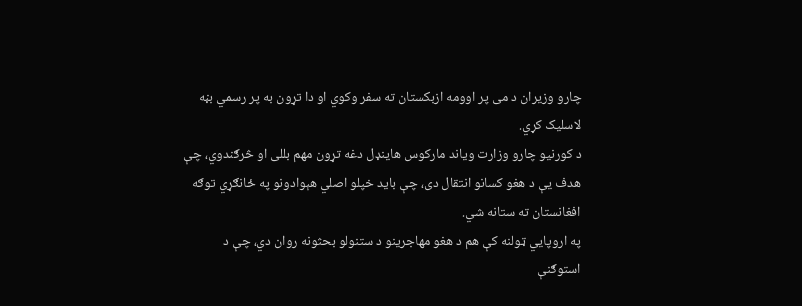چارو وزیران د می پر اوومه ازبکستان ته سفر وکوي او دا تړون به پر رسمي بڼه لاسلیک کړي.
د کورنیو چارو وزارت ویاند مارکوس هاینډل دغه تړون مهم بللی او څرګندوي، چې هدف یې د هغو کسانو انتقال دی، چې باید خپلو اصلي هېوادونو په ځانګړي توګه افغانستان ته ستانه شي.
په اروپایي ټولنه کې هم د هغو مهاجرینو د ستنولو بحثونه روان دي، چې د استوګنې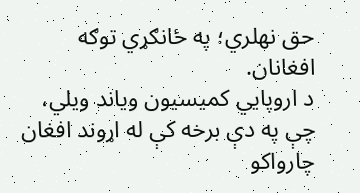حق نهلري؛ په ځانګړي توګه افغانان.
د اروپایي کمیسیون ویاند ویلي، چې په دې برخه کې له اړوند افغان چارواکو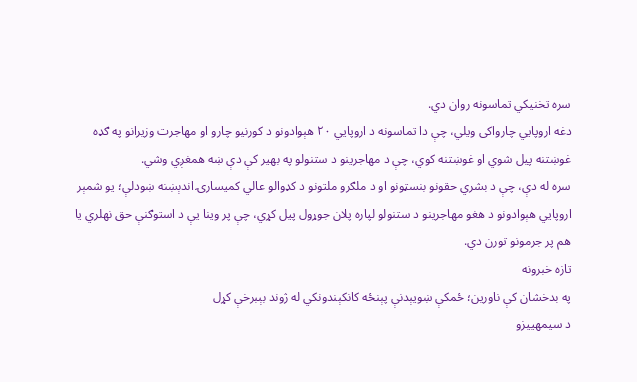سره تخنیکي تماسونه روان دي.
دغه اروپایي چارواکی ویلي، چې دا تماسونه د اروپایي ۲۰ هېوادونو د کورنیو چارو او مهاجرت وزیرانو په ګډه غوښتنه پیل شوي او غوښتنه کوي، چې د مهاجرینو د ستنولو په بهیر کې دې ښه همغږي وشي.
سره له دې، چې د بشري حقونو بنسټونو او د ملګرو ملتونو د کډوالو عالي کمیسارۍ اندېښنه ښودلې؛ یو شمېر اروپایي هېوادونو د هغو مهاجرینو د ستنولو لپاره پلان جوړول پیل کړي، چې پر وینا یې د استوګنې حق نهلري یا هم پر جرمونو تورن دي.
تازه خبرونه
په بدخشان کې ناورین؛ ځمکې ښویېدنې پېنځه کانکېندونکي له ژوند بېبرخې کړل
د سیمهییزو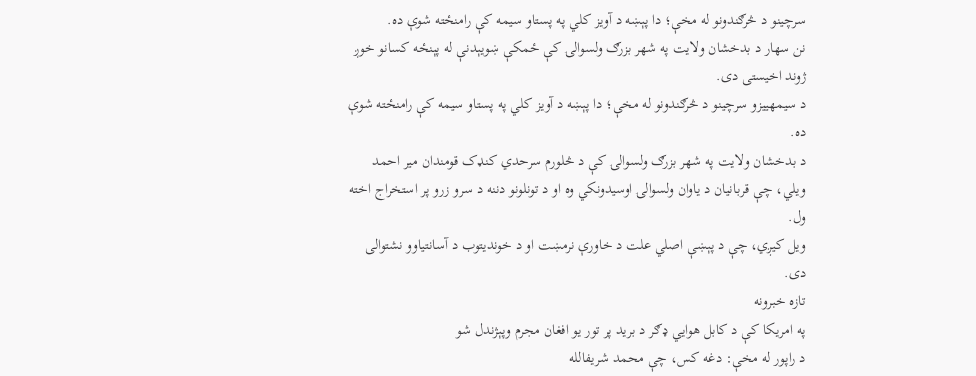سرچینو د څرګندونو له مخې؛ دا پېښه د آویز کلي په پستاو سیمه کې رامنځته شوې ده.
نن سهار د بدخشان ولایت په شهر بزرګ ولسوالۍ کې ځمکې ښویېدنې له پېنځه کسانو خوږ ژوند اخیستی دی.
د سیمهییزو سرچینو د څرګندونو له مخې؛ دا پېښه د آویز کلي په پستاو سیمه کې رامنځته شوې ده.
د بدخشان ولایت په شهر بزرګ ولسوالۍ کې د څلورم سرحدي کنډک قومندان میر احمد ویلي، چې قربانیان د یاوان ولسوالۍ اوسیدونکي وه او د تونلونو دننه د سرو زرو پر استخراج اخته ول.
ویل کیږي، چې د پېښې اصلي علت د خاورې نرمښت او د خوندیتوب د آسانتیاوو نشتوالی دی.
تازه خبرونه
په امریکا کې د کابل هوايي ډګر د برید پر تور یو افغان مجرم وپېژندل شو
د راپور له مخې: دغه کس، چې محمد شریفالله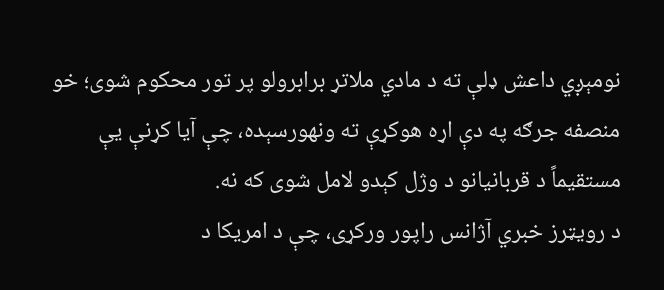نومېږي داعش ډلې ته د مادي ملاتړ برابرولو پر تور محکوم شوی؛ خو منصفه جرګه په دې اړه هوکړې ته ونهورسېده، چې آیا کړنې یې مستقیماً د قربانیانو د وژل کېدو لامل شوی که نه.
د رویټرز خبري آژانس راپور ورکړی، چې د امریکا د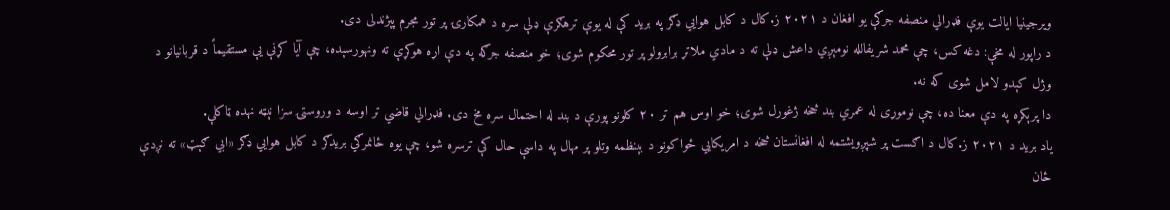ویرجینیا ایالت یوې فډرالي منصفه جرګې یو افغان د ۲۰۲۱ ز.کال د کابل هوايي ډګر په برید کې له یوې ترهګرې ډلې سره د همکارۍ پر تور مجرم پېژندلی دی.
د راپور له مخې: دغه کس، چې محمد شریفالله نومېږي داعش ډلې ته د مادي ملاتړ برابرولو پر تور محکوم شوی؛ خو منصفه جرګه په دې اړه هوکړې ته ونهورسېده، چې آیا کړنې یې مستقیماً د قربانیانو د وژل کېدو لامل شوی که نه.
دا پرېکړه په دې معنا ده، چې نوموړی له عمري بند څخه ژغورل شوی؛ خو اوس هم تر ۲۰ کلونو پورې د بند له احتمال سره مخ دی. فډرالي قاضي تر اوسه د وروستۍ سزا نېټه نهده ټاکلې.
یاد برید د ۲۰۲۱ ز.کال د اګست پر شپږویشتمه له افغانستان څخه د امریکايي ځواکونو د بېنظمه وتلو پر مهال په داسې حال کې ترسره شو، چې یوه ځانمرګي بریدګر د کابل هوايي ډګر «ابي ګېټ» ته نږدې ځان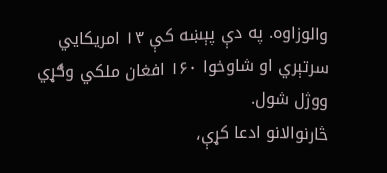والوزاوه. په دې پېښه کې ۱۳ امریکايي سرتېري او شاوخوا ۱۶۰ افغان ملکي وګړي ووژل شول.
څارنوالانو ادعا کړې،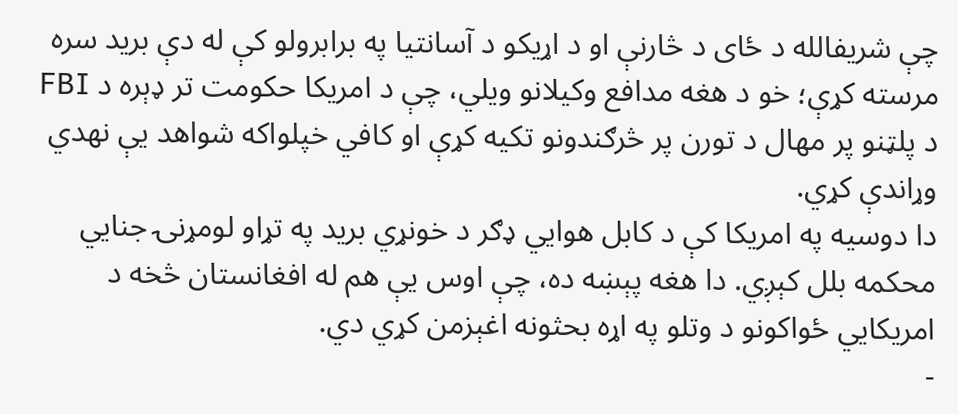چې شریفالله د ځای د څارنې او د اړیکو د آسانتیا په برابرولو کې له دې برید سره مرسته کړې؛ خو د هغه مدافع وکیلانو ویلي، چې د امریکا حکومت تر ډېره د FBI د پلټنو پر مهال د تورن پر څرګندونو تکیه کړې او کافي خپلواکه شواهد یې نهدي وړاندې کړي.
دا دوسیه په امریکا کې د کابل هوايي ډګر د خونړي برید په تړاو لومړنۍ جنایي محکمه بلل کېږي. دا هغه پېښه ده، چې اوس یې هم له افغانستان څخه د امریکايي ځواکونو د وتلو په اړه بحثونه اغېزمن کړي دي.
-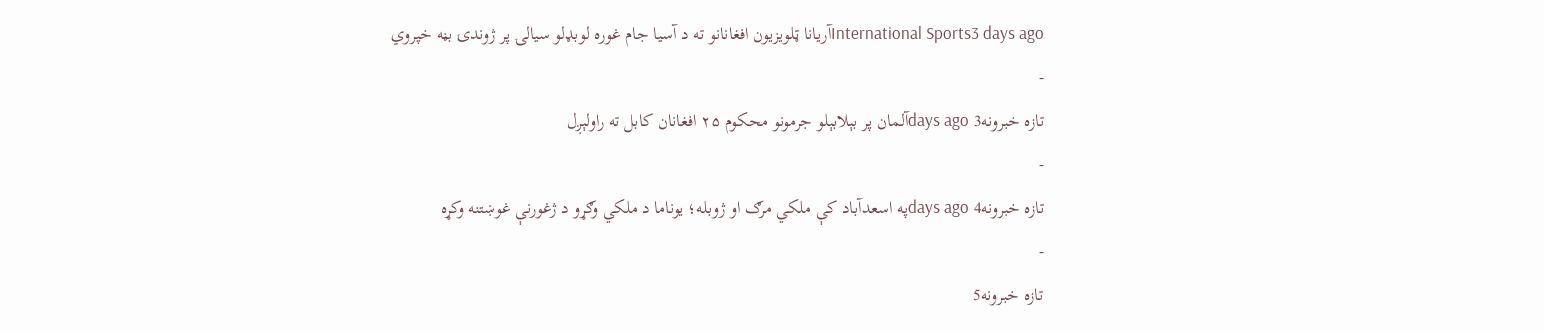International Sports3 days agoآریانا ټلویزيون افغانانو ته د آسیا جام غوره لوبډلو سیالۍ پر ژوندۍ بڼه خپروي
-
تازه خبرونه3 days agoآلمان پر بېلابېلو جرمونو محکوم ۲۵ افغانان کابل ته راولېږل
-
تازه خبرونه4 days agoپه اسعدآباد کې ملکي مرګ او ژوبله؛ یوناما د ملکي وګړو د ژغورنې غوښتنه وکړه
-
تازه خبرونه5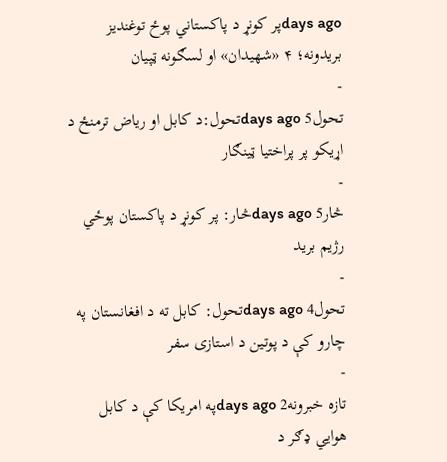days agoپر کونړ د پاکستاني پوځ توغندیز بریدونه؛ ۴ «شهیدان» او لسګونه ټپیان
-
تحول5 days agoتحول:د کابل او ریاض ترمنځ د اړیکو پر پراختیا ټینګار
-
څار5 days agoڅار: پر کونړ د پاکستان پوځي رژیم برید
-
تحول4 days agoتحول: کابل ته د افغانستان په چارو کې د پوتین د استازی سفر
-
تازه خبرونه2 days agoپه امریکا کې د کابل هوايي ډګر د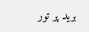برید پر تور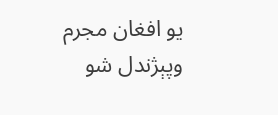یو افغان مجرم وپېژندل شو